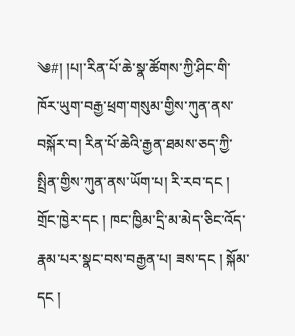༄#། །པ།་རིན་པོ་ཆེ་སྣ་ཚོགས་ཀྱི་ཤིང་གི་ཁོར་ཡུག་བརྒྱ་ཕྲག་གསུམ་གྱིས་ཀུན་ནས་བསྐོར་བ། རིན་པོ་ཆེའི་རྒྱན་ཐམས་ཅད་ཀྱི་སྤྲིན་གྱིས་ཀུན་ནས་ཡོག་པ། རི་རབ་དང ། གྲོང་ཁྱེར་དང ། ཁང་ཁྱིམ་དྲི་མ་མེད་ཅིང་འོད་རྣམ་པར་སྣང་བས་བརྒྱན་པ། ཟས་དང ། སྐོམ་དང །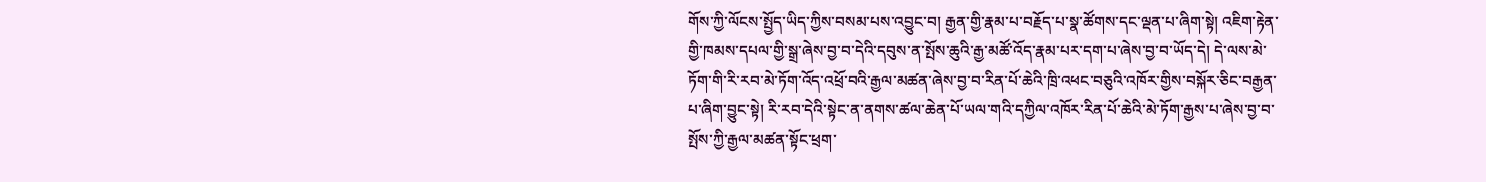གོས་ཀྱི་ལོངས་སྤྱོད་ཡིད་ཀྱིས་བསམ་པས་འབྱུང་བ། རྒྱན་གྱི་རྣམ་པ་བརྗོད་པ་སྣ་ཚོགས་དང་ལྡན་པ་ཞིག་སྟེ། འཇིག་རྟེན་གྱི་ཁམས་དཔལ་གྱི་སྒྲ་ཞེས་བྱ་བ་དེའི་དབུས་ན་སྤོས་ཆུའི་རྒྱ་མཚོ་འོད་རྣམ་པར་དག་པ་ཞེས་བྱ་བ་ཡོད་དེ། དེ་ལས་མེ་ཏོག་གི་རི་རབ་མེ་ཏོག་འོད་འཕྲོ་བའི་རྒྱལ་མཚན་ཞེས་བྱ་བ་རིན་པོ་ཆེའི་ཁྲི་འཕང་བཅུའི་འཁོར་གྱིས་བསྐོར་ཅིང་བརྒྱན་པ་ཞིག་བྱུང་སྟེ། རི་རབ་དེའི་སྟེང་ན་ནགས་ཚལ་ཆེན་པོ་ཡལ་གའི་དཀྱིལ་འཁོར་རིན་པོ་ཆེའི་མེ་ཏོག་རྒྱས་པ་ཞེས་བྱ་བ་སྤོས་ཀྱི་རྒྱལ་མཚན་སྟོང་ཕྲག་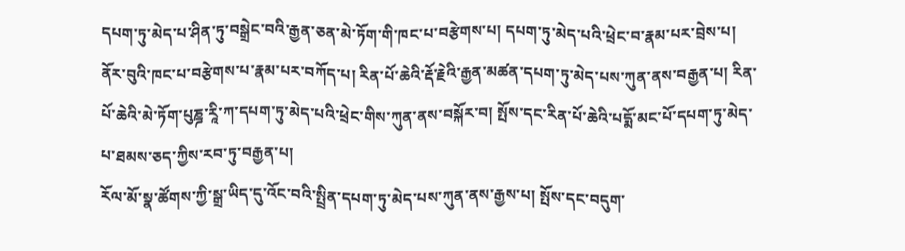དཔག་ཏུ་མེད་པ་ཤིན་ཏུ་བསྒྲེང་བའི་རྒྱན་ཅན་མེ་ཏོག་གི་ཁང་པ་བརྩེགས་པ། དཔག་ཏུ་མེད་པའི་ཕྲེང་བ་རྣམ་པར་བྲེས་པ། ནོར་བུའི་ཁང་པ་བརྩེགས་པ་རྣམ་པར་བཀོད་པ། རིན་པོ་ཆེའི་རྡོ་རྗེའི་རྒྱན་མཚན་དཔག་ཏུ་མེད་པས་ཀུན་ནས་བརྒྱན་པ། རིན་པོ་ཆེའི་མེ་ཏོག་པུཎྜ་རཱི་ཀ་དཔག་ཏུ་མེད་པའི་ཕྲེང་གིས་ཀུན་ནས་བསྐོར་བ། སྤོས་དང་རིན་པོ་ཆེའི་པདྨོ་མང་པོ་དཔག་ཏུ་མེད་པ་ཐམས་ཅད་ཀྱིས་རབ་ཏུ་བརྒྱན་པ།
རོལ་མོ་སྣ་ཚོགས་ཀྱི་སྒྲ་ཡིད་དུ་འོང་བའི་སྤྲིན་དཔག་ཏུ་མེད་པས་ཀུན་ནས་རྒྱས་པ། སྤོས་དང་བདུག་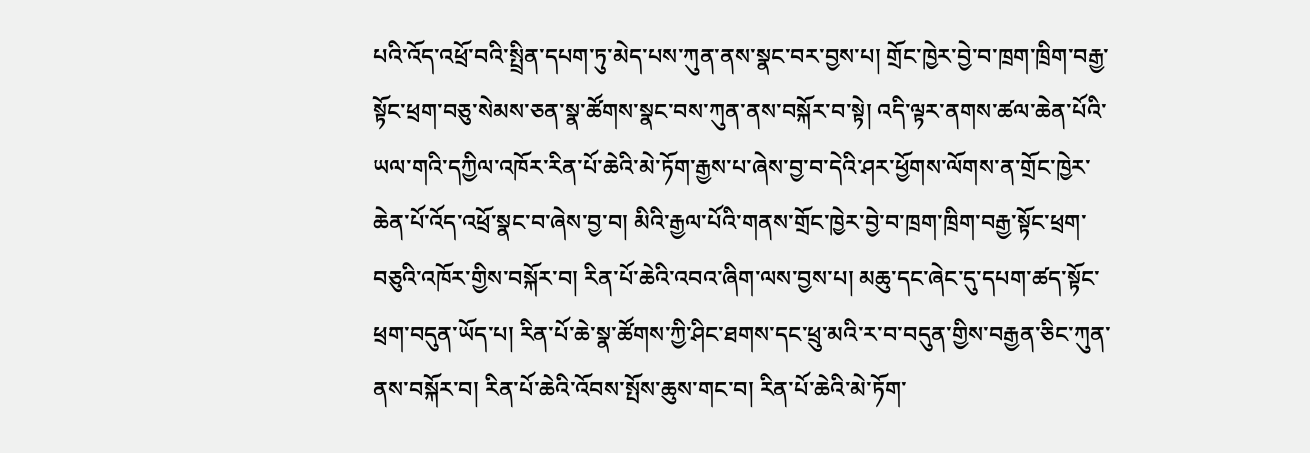པའི་འོད་འཕྲོ་བའི་སྤྲིན་དཔག་ཏུ་མེད་པས་ཀུན་ནས་སྣང་བར་བྱས་པ། གྲོང་ཁྱེར་བྱེ་བ་ཁྲག་ཁྲིག་བརྒྱ་སྟོང་ཕྲག་བཅུ་སེམས་ཅན་སྣ་ཚོགས་སྣང་བས་ཀུན་ནས་བསྐོར་བ་སྟེ། འདི་ལྟར་ནགས་ཚལ་ཆེན་པོའི་ཡལ་གའི་དཀྱིལ་འཁོར་རིན་པོ་ཆེའི་མེ་ཏོག་རྒྱས་པ་ཞེས་བྱ་བ་དེའི་ཤར་ཕྱོགས་ལོགས་ན་གྲོང་ཁྱེར་ཆེན་པོ་འོད་འཕྲོ་སྣང་བ་ཞེས་བྱ་བ། མིའི་རྒྱལ་པོའི་གནས་གྲོང་ཁྱེར་བྱེ་བ་ཁྲག་ཁྲིག་བརྒྱ་སྟོང་ཕྲག་བཅུའི་འཁོར་གྱིས་བསྐོར་བ། རིན་པོ་ཆེའི་འབའ་ཞིག་ལས་བྱས་པ། མཆུ་དང་ཞེང་དུ་དཔག་ཚད་སྟོང་ཕྲག་བདུན་ཡོད་པ། རིན་པོ་ཆེ་སྣ་ཚོགས་ཀྱི་ཤིང་ཐགས་དང་ཕྲུ་མའི་ར་བ་བདུན་གྱིས་བརྒྱན་ཅིང་ཀུན་ནས་བསྐོར་བ། རིན་པོ་ཆེའི་འོབས་སྤོས་ཆུས་གང་བ། རིན་པོ་ཆེའི་མེ་ཏོག་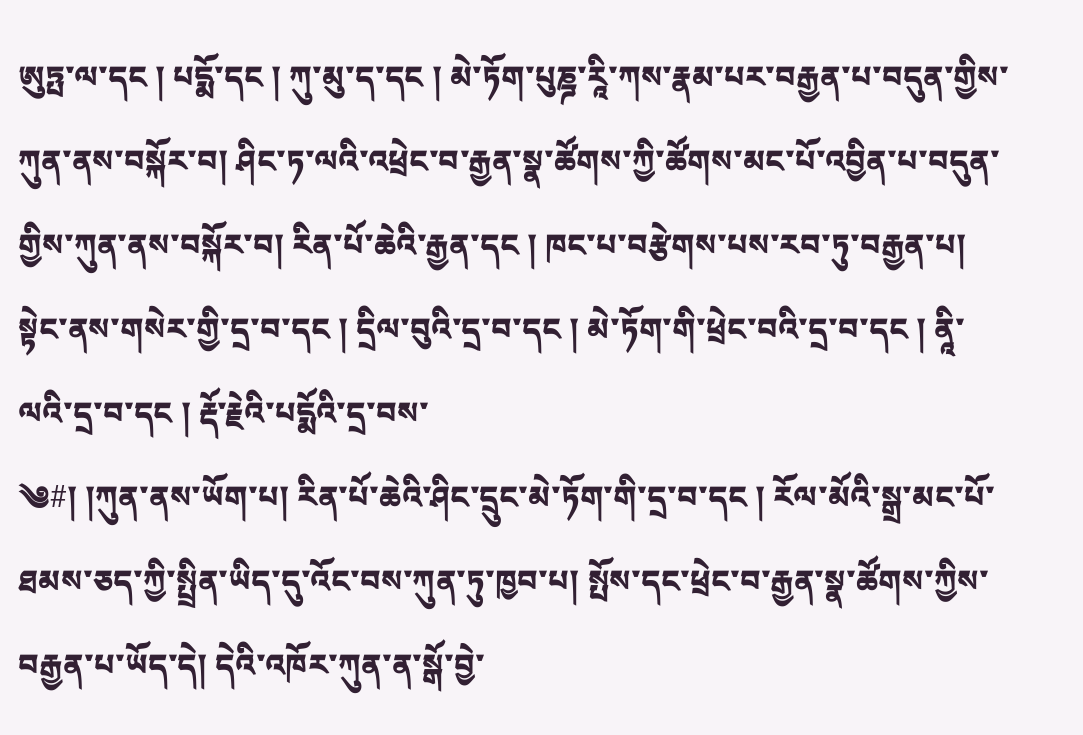ཨུཏྤ་ལ་དང ། པདྨོ་དང ། ཀུ་མུ་ད་དང ། མེ་ཏོག་པུཎྜ་རཱི་ཀས་རྣམ་པར་བརྒྱན་པ་བདུན་གྱིས་ཀུན་ནས་བསྐོར་བ། ཤིང་ཏ་ལའི་འཕྲེང་བ་རྒྱན་སྣ་ཚོགས་ཀྱི་ཚོགས་མང་པོ་འབྱིན་པ་བདུན་གྱིས་ཀུན་ནས་བསྐོར་བ། རིན་པོ་ཆེའི་རྒྱན་དང ། ཁང་པ་བརྩེགས་པས་རབ་ཏུ་བརྒྱན་པ། སྟེང་ནས་གསེར་གྱི་དྲ་བ་དང ། དྲིལ་བུའི་དྲ་བ་དང ། མེ་ཏོག་གི་ཕྲེང་བའི་དྲ་བ་དང ། ནཱི་ལའི་དྲ་བ་དང ། རྡོ་རྗེའི་པདྨོའི་དྲ་བས་
༄#། །ཀུན་ནས་ཡོག་པ། རིན་པོ་ཆེའི་ཤིང་དྲུང་མེ་ཏོག་གི་དྲ་བ་དང ། རོལ་མོའི་སྒྲ་མང་པོ་ཐམས་ཅད་ཀྱི་སྤྲིན་ཡིད་དུ་འོང་བས་ཀུན་ཏུ་ཁྱབ་པ། སྤོས་དང་ཕྲེང་བ་རྒྱན་སྣ་ཚོགས་ཀྱིས་བརྒྱན་པ་ཡོད་དེ། དེའི་འཁོར་ཀུན་ན་སྒོ་བྱེ་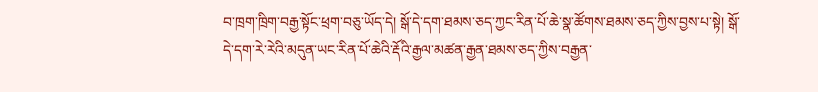བ་ཁྲག་ཁྲིག་བརྒྱ་སྟོང་ཕྲག་བཅུ་ཡོད་དེ། སྒོ་དེ་དག་ཐམས་ཅད་ཀྱང་རིན་པོ་ཆེ་སྣ་ཚོགས་ཐམས་ཅད་ཀྱིས་བྱས་པ་སྟེ། སྒོ་དེ་དག་རེ་རེའི་མདུན་ཡང་རིན་པོ་ཆེའི་རྡོའི་རྒྱལ་མཚན་རྒྱན་ཐམས་ཅད་ཀྱིས་བརྒྱན་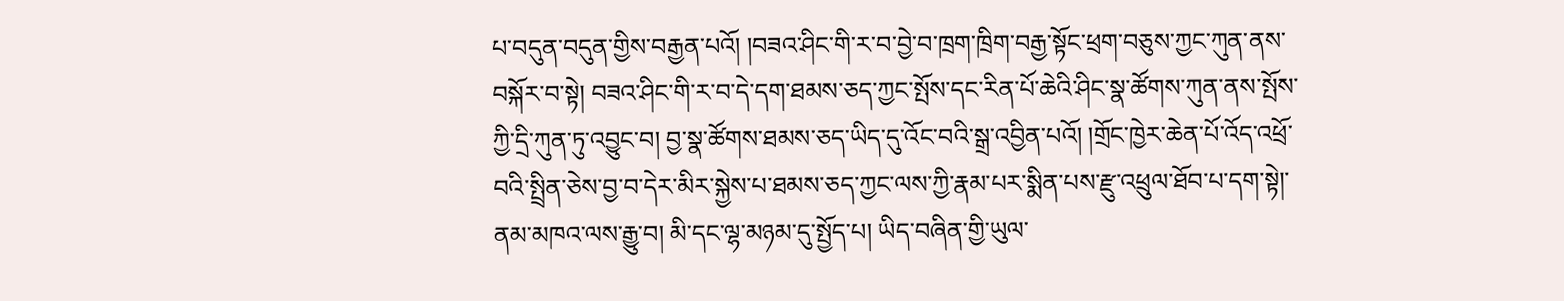པ་བདུན་བདུན་གྱིས་བརྒྱན་པའོ། །བཟའ་ཤིང་གི་ར་བ་བྱེ་བ་ཁྲག་ཁྲིག་བརྒྱ་སྟོང་ཕྲག་བཅུས་ཀྱང་ཀུན་ནས་བསྐོར་བ་སྟེ། བཟའ་ཤིང་གི་ར་བ་དེ་དག་ཐམས་ཅད་ཀྱང་སྤོས་དང་རིན་པོ་ཆེའི་ཤིང་སྣ་ཚོགས་ཀུན་ནས་སྤོས་ཀྱི་དྲི་ཀུན་ཏུ་འབྱུང་བ། བྱ་སྣ་ཚོགས་ཐམས་ཅད་ཡིད་དུ་འོང་བའི་སྒྲ་འབྱིན་པའོ། །གྲོང་ཁྱེར་ཆེན་པོ་འོད་འཕྲོ་བའི་སྤྲིན་ཅེས་བྱ་བ་དེར་མིར་སྐྱེས་པ་ཐམས་ཅད་ཀྱང་ལས་ཀྱི་རྣམ་པར་སྨིན་པས་རྫུ་འཕྲུལ་ཐོབ་པ་དག་སྟེ།་ནམ་མཁའ་ལས་རྒྱུ་བ། མི་དང་ལྷ་མཉམ་དུ་སྤྱོད་པ། ཡིད་བཞིན་གྱི་ཡུལ་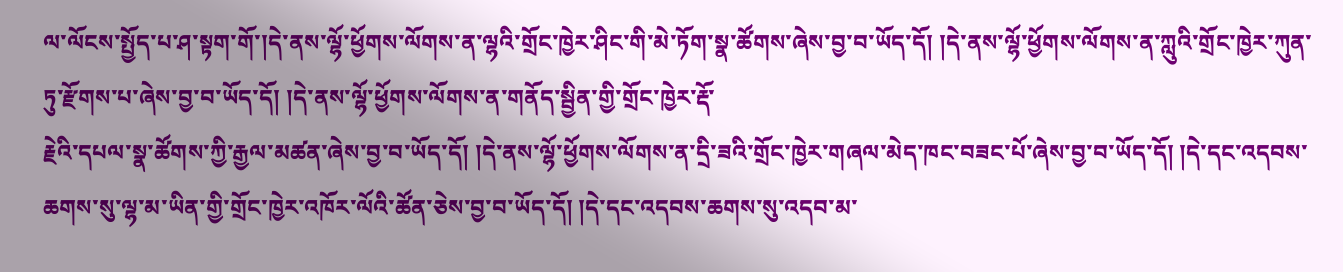ལ་ལོངས་སྤྱོད་པ་ཤ་སྟག་གོ་།དེ་ནས་ལྷོ་ཕྱོགས་ལོགས་ན་ལྷའི་གྲོང་ཁྱེར་ཤིང་གི་མེ་ཏོག་སྣ་ཚོགས་ཞེས་བྱ་བ་ཡོད་དོ། །དེ་ནས་ལྷོ་ཕྱོགས་ལོགས་ན་ཀླུའི་གྲོང་ཁྱེར་ཀུན་ཏུ་རྫོགས་པ་ཞེས་བྱ་བ་ཡོད་དོ། །དེ་ནས་ལྷོ་ཕྱོགས་ལོགས་ན་གནོད་སྦྱིན་གྱི་གྲོང་ཁྱེར་རྡོ་
རྗེའི་དཔལ་སྣ་ཚོགས་ཀྱི་རྒྱལ་མཚན་ཞེས་བྱ་བ་ཡོད་དོ། །དེ་ནས་ལྷོ་ཕྱོགས་ལོགས་ན་དྲི་ཟའི་གྲོང་ཁྱེར་གཞལ་མེད་ཁང་བཟང་པོ་ཞེས་བྱ་བ་ཡོད་དོ། །དེ་དང་འདབས་ཆགས་སུ་ལྷ་མ་ཡིན་གྱི་གྲོང་ཁྱེར་འཁོར་ལོའི་ཚོན་ཅེས་བྱ་བ་ཡོད་དོ། །དེ་དང་འདབས་ཆགས་སུ་འདབ་མ་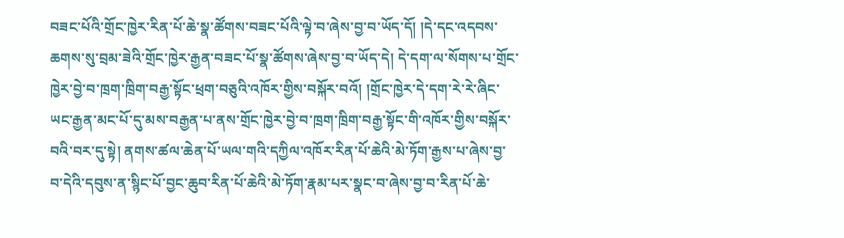བཟང་པོའི་གྲོང་ཁྱེར་རིན་པོ་ཆེ་སྣ་ཚོགས་བཟང་པོའི་ལྟེ་བ་ཞེས་བྱ་བ་ཡོད་དོ། །དེ་དང་འདབས་ཆགས་སུ་བྲམ་ཟེའི་གྲོང་ཁྱེར་རྒྱན་བཟང་པོ་སྣ་ཚོགས་ཞེས་བྱ་བ་ཡོད་དེ། དེ་དག་ལ་སོགས་པ་གྲོང་ཁྱེར་བྱེ་བ་ཁྲག་ཁྲིག་བརྒྱ་སྟོང་ཕྲག་བཅུའི་འཁོར་གྱིས་བསྐོར་བའོ། །གྲོང་ཁྱེར་དེ་དག་རེ་རེ་ཞིང་ཡང་རྒྱན་མང་པོ་དུ་མས་བརྒྱན་པ་ནས་གྲོང་ཁྱེར་བྱེ་བ་ཁྲག་ཁྲིག་བརྒྱ་སྟོང་གི་འཁོར་གྱིས་བསྐོར་བའི་བར་དུ་སྟེ། ནགས་ཚལ་ཆེན་པོ་ཡལ་གའི་དཀྱིལ་འཁོར་རིན་པོ་ཆེའི་མེ་ཏོག་རྒྱས་པ་ཞེས་བྱ་བ་དེའི་དབུས་ན་སྙིང་པོ་བྱང་ཆུབ་རིན་པོ་ཆེའི་མེ་ཏོག་རྣམ་པར་སྣང་བ་ཞེས་བྱ་བ་རིན་པོ་ཆེ་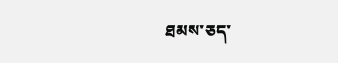ཐམས་ཅད་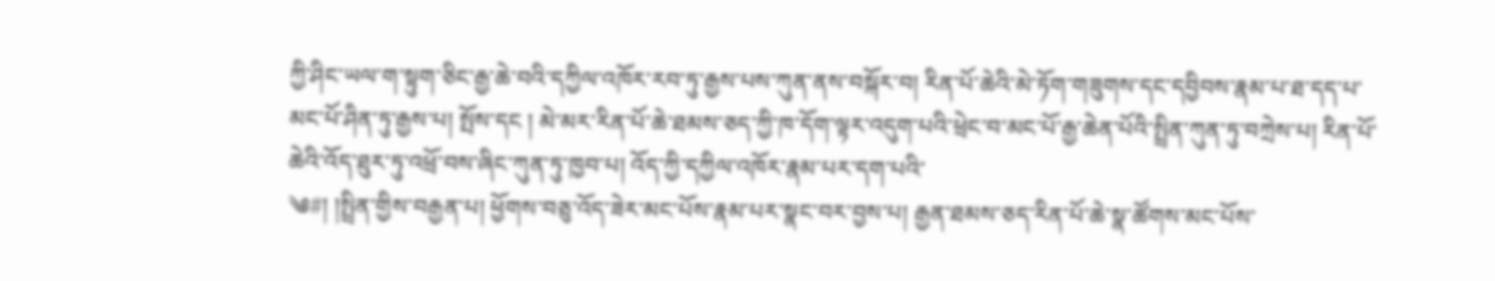ཀྱི་ཤིང་ཡལ་ག་སྟུག་ཅིང་རྒྱ་ཆེ་བའི་དཀྱིལ་འཁོར་རབ་ཏུ་རྒྱས་པས་ཀུན་ནས་བསྐོར་བ། རིན་པོ་ཆེའི་མེ་ཏོག་གཟུགས་དང་དབྱིབས་རྣམ་པ་ཐ་དད་པ་མང་པོ་ཤིན་ཏུ་རྒྱས་པ། སྤོས་དང ། མེ་མར་རིན་པོ་ཆེ་ཐམས་ཅད་ཀྱི་ཁ་དོག་ལྟར་འདུག་པའི་ཕྲེང་བ་མང་པོ་རྒྱ་ཆེན་པོའི་སྤྲིན་ཀུན་ཏུ་བཀྲེས་པ། རིན་པོ་ཆེའི་འོད་ཐུར་ཏུ་འཕྲོ་བས་ཞིང་ཀུན་ཏུ་ཁྱབ་པ། འོད་ཀྱི་དཀྱིལ་འཁོར་རྣམ་པར་དག་པའི་
༄#། །སྤྲིན་གྱིས་བརྒྱན་པ། ཕྱོགས་བཅུ་འོད་ཟེར་མང་པོས་རྣམ་པར་སྣང་བར་བྱས་པ། རྒྱན་ཐམས་ཅད་རིན་པོ་ཆེ་སྣ་ཚོགས་མང་པོས་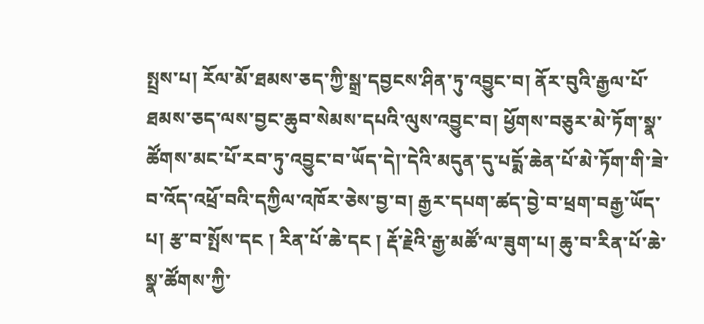སྤྲས་པ། རོལ་མོ་ཐམས་ཅད་ཀྱི་སྒྲ་དབྱངས་ཤིན་ཏུ་འབྱུང་བ། ནོར་བུའི་རྒྱལ་པོ་ཐམས་ཅད་ལས་བྱང་ཆུབ་སེམས་དཔའི་ལུས་འབྱུང་བ། ཕྱོགས་བཅུར་མེ་ཏོག་སྣ་ཚོགས་མང་པོ་རབ་ཏུ་འབྱུང་བ་ཡོད་དེ།་དེའི་མདུན་དུ་པདྨོ་ཆེན་པོ་མེ་ཏོག་གི་ཟེ་བ་འོད་འཕྲོ་བའི་དཀྱིལ་འཁོར་ཅེས་བྱ་བ། རྒྱར་དཔག་ཚད་བྱེ་བ་ཕྲག་བརྒྱ་ཡོད་པ། རྩ་བ་སྤོས་དང ། རིན་པོ་ཆེ་དང ། རྡོ་རྗེའི་རྒྱ་མཚོ་ལ་ཟུག་པ། ཆུ་བ་རིན་པོ་ཆེ་སྣ་ཚོགས་ཀྱི་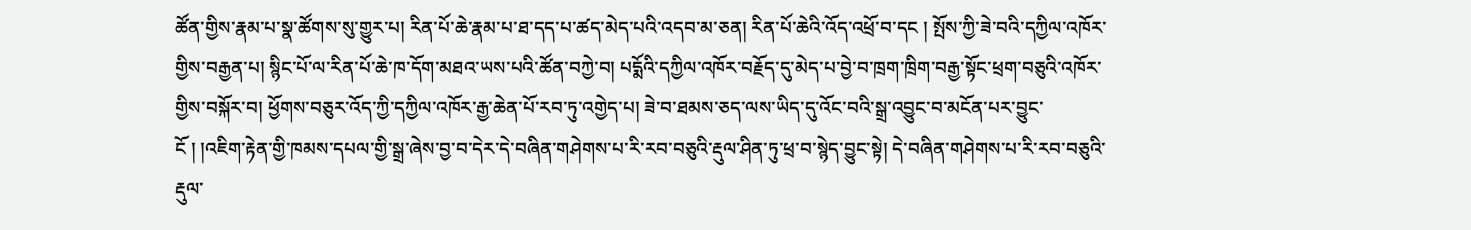ཚོན་གྱིས་རྣམ་པ་སྣ་ཚོགས་སུ་གྱུར་པ། རིན་པོ་ཆེ་རྣམ་པ་ཐ་དད་པ་ཚད་མེད་པའི་འདབ་མ་ཅན། རིན་པོ་ཆེའི་འོད་འཕྲོ་བ་དང ། སྤོས་ཀྱི་ཟེ་བའི་དཀྱིལ་འཁོར་གྱིས་བརྒྱན་པ། སྙིང་པོ་ལ་རིན་པོ་ཆེ་ཁ་དོག་མཐའ་ཡས་པའི་ཚོན་བཀྱེ་བ། པདྨོའི་དཀྱིལ་འཁོར་བརྗོད་དུ་མེད་པ་བྱེ་བ་ཁྲག་ཁྲིག་བརྒྱ་སྟོང་ཕྲག་བཅུའི་འཁོར་གྱིས་བསྐོར་བ། ཕྱོགས་བཅུར་འོད་ཀྱི་དཀྱིལ་འཁོར་རྒྱ་ཆེན་པོ་རབ་ཏུ་འགྱེད་པ། ཟེ་བ་ཐམས་ཅད་ལས་ཡིད་དུ་འོང་བའི་སྒྲ་འབྱུང་བ་མངོན་པར་བྱུང་ངོ ། །འཇིག་རྟེན་གྱི་ཁམས་དཔལ་གྱི་སྒྲ་ཞེས་བྱ་བ་དེར་དེ་བཞིན་གཤེགས་པ་རི་རབ་བཅུའི་རྡུལ་ཤིན་ཏུ་ཕྲ་བ་སྙེད་བྱུང་སྟེ། དེ་བཞིན་གཤེགས་པ་རི་རབ་བཅུའི་རྡུལ་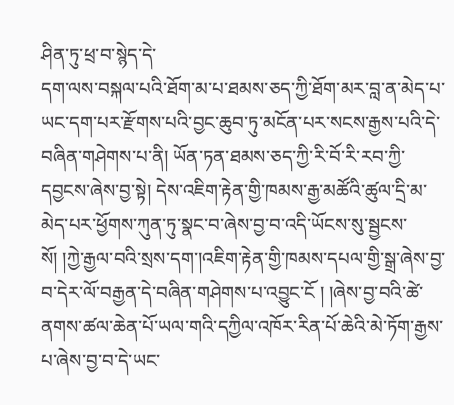ཤིན་ཏུ་ཕྲ་བ་སྙེད་དེ་
དག་ལས་བསྐལ་པའི་ཐོག་མ་པ་ཐམས་ཅད་ཀྱི་ཐོག་མར་བླ་ན་མེད་པ་ཡང་དག་པར་རྫོགས་པའི་བྱང་ཆུབ་ཏུ་མངོན་པར་སངས་རྒྱས་པའི་དེ་བཞིན་གཤེགས་པ་ནི། ཡོན་ཏན་ཐམས་ཅད་ཀྱི་རི་བོ་རི་རབ་ཀྱི་དབྱངས་ཞེས་བྱ་སྟེ། དེས་འཇིག་རྟེན་གྱི་ཁམས་རྒྱ་མཚོའི་ཚུལ་དྲི་མ་མེད་པར་ཕྱོགས་ཀུན་ཏུ་སྣང་བ་ཞེས་བྱ་བ་འདི་ཡོངས་སུ་སྦྱངས་སོ། །ཀྱེ་རྒྱལ་བའི་སྲས་དག་།འཇིག་རྟེན་གྱི་ཁམས་དཔལ་གྱི་སྒྲ་ཞེས་བྱ་བ་དེར་ལོ་བརྒྱན་དེ་བཞིན་གཤེགས་པ་འབྱུང་ངོ ། །ཞེས་བྱ་བའི་ཚེ་ནགས་ཚལ་ཆེན་པོ་ཡལ་གའི་དཀྱིལ་འཁོར་རིན་པོ་ཆེའི་མེ་ཏོག་རྒྱས་པ་ཞེས་བྱ་བ་དེ་ཡང་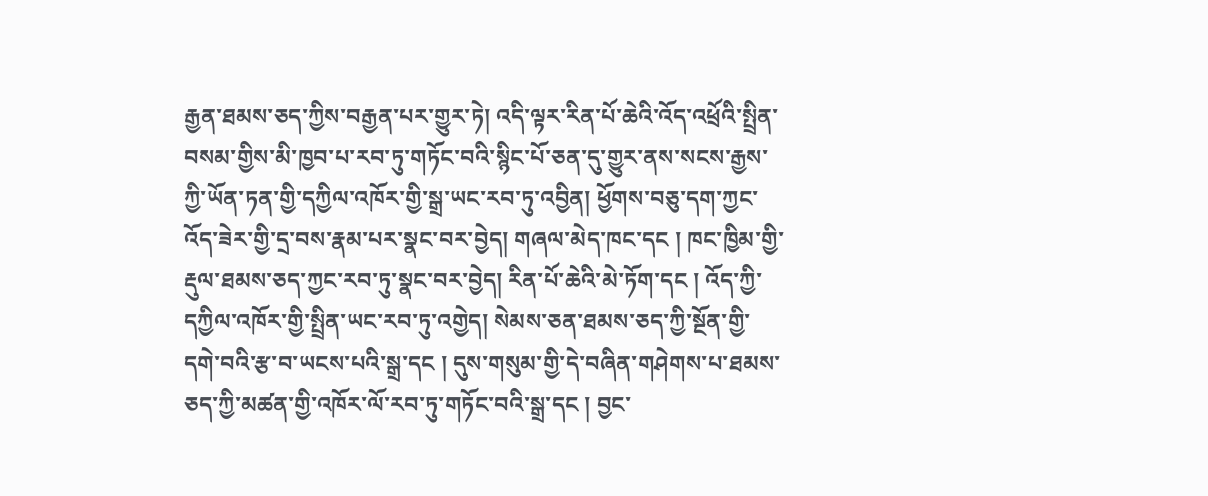རྒྱན་ཐམས་ཅད་ཀྱིས་བརྒྱན་པར་གྱུར་ཏེ། འདི་ལྟར་རིན་པོ་ཆེའི་འོད་འཕྲོའི་སྤྲིན་བསམ་གྱིས་མི་ཁྱབ་པ་རབ་ཏུ་གཏོང་བའི་སྙིང་པོ་ཅན་དུ་གྱུར་ནས་སངས་རྒྱས་ཀྱི་ཡོན་ཏན་གྱི་དཀྱིལ་འཁོར་གྱི་སྒྲ་ཡང་རབ་ཏུ་འབྱིན། ཕྱོགས་བཅུ་དག་ཀྱང་འོད་ཟེར་གྱི་དྲ་བས་རྣམ་པར་སྣང་བར་བྱེད། གཞལ་མེད་ཁང་དང ། ཁང་ཁྱིམ་གྱི་རྡུལ་ཐམས་ཅད་ཀྱང་རབ་ཏུ་སྣང་བར་བྱེད། རིན་པོ་ཆེའི་མེ་ཏོག་དང ། འོད་ཀྱི་དཀྱིལ་འཁོར་གྱི་སྤྲིན་ཡང་རབ་ཏུ་འགྱེད། སེམས་ཅན་ཐམས་ཅད་ཀྱི་སྔོན་གྱི་དགེ་བའི་རྩ་བ་ཡངས་པའི་སྒྲ་དང ། དུས་གསུམ་གྱི་དེ་བཞིན་གཤེགས་པ་ཐམས་ཅད་ཀྱི་མཚན་གྱི་འཁོར་ལོ་རབ་ཏུ་གཏོང་བའི་སྒྲ་དང ། བྱང་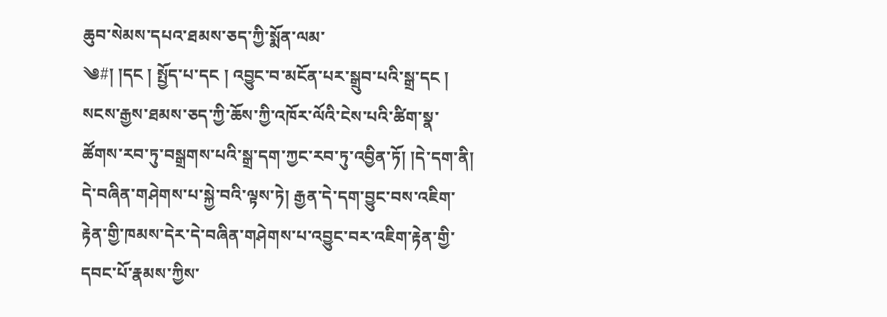ཆུབ་སེམས་དཔའ་ཐམས་ཅད་ཀྱི་སྨོན་ལམ་
༄#། །དང ། སྤྱོད་པ་དང ། འབྱུང་བ་མངོན་པར་སྒྲུབ་པའི་སྒྲ་དང ། སངས་རྒྱས་ཐམས་ཅད་ཀྱི་ཆོས་ཀྱི་འཁོར་ལོའི་ངེས་པའི་ཚིག་སྣ་ཚོགས་རབ་ཏུ་བསྒྲགས་པའི་སྒྲ་དག་ཀྱང་རབ་ཏུ་འབྱིན་ཏོ། །དེ་དག་ནི། དེ་བཞིན་གཤེགས་པ་སྐྱེ་བའི་ལྟས་ཏེ། རྒྱན་དེ་དག་བྱུང་བས་འཇིག་རྟེན་གྱི་ཁམས་དེར་དེ་བཞིན་གཤེགས་པ་འབྱུང་བར་འཇིག་རྟེན་གྱི་དབང་པོ་རྣམས་ཀྱིས་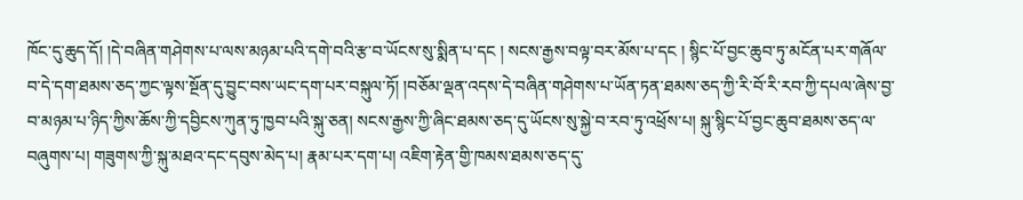ཁོང་དུ་ཆུད་དོ། །དེ་བཞིན་གཤེགས་པ་ལས་མཉམ་པའི་དགེ་བའི་རྩ་བ་ཡོངས་སུ་སྨིན་པ་དང ། སངས་རྒྱས་བལྟ་བར་མོས་པ་དང ། སྙིང་པོ་བྱང་ཆུབ་ཏུ་མངོན་པར་གཞོལ་བ་དེ་དག་ཐམས་ཅད་ཀྱང་ལྟས་སྔོན་དུ་བྱུང་བས་ཡང་དག་པར་བསྐུལ་ཏོ། །བཅོམ་ལྡན་འདས་དེ་བཞིན་གཤེགས་པ་ཡོན་ཏན་ཐམས་ཅད་ཀྱི་རི་བོ་རི་རབ་ཀྱི་དཔལ་ཞེས་བྱ་བ་མཉམ་པ་ཉིད་ཀྱིས་ཆོས་ཀྱི་དབྱིངས་ཀུན་ཏུ་ཁྱབ་པའི་སྐུ་ཅན། སངས་རྒྱས་ཀྱི་ཞིང་ཐམས་ཅད་དུ་ཡོངས་སུ་སྐྱེ་བ་རབ་ཏུ་འཕྲོས་པ། སྐུ་སྙིང་པོ་བྱང་ཆུབ་ཐམས་ཅད་ལ་བཞུགས་པ། གཟུགས་ཀྱི་སྐུ་མཐའ་དང་དབུས་མེད་པ། རྣམ་པར་དག་པ། འཇིག་རྟེན་གྱི་ཁམས་ཐམས་ཅད་དུ་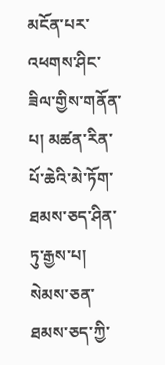མངོན་པར་འཕགས་ཤིང་ཟིལ་གྱིས་གནོན་པ། མཚན་རིན་པོ་ཆེའི་མེ་ཏོག་ཐམས་ཅད་ཤིན་ཏུ་རྒྱས་པ། སེམས་ཅན་ཐམས་ཅད་ཀྱི་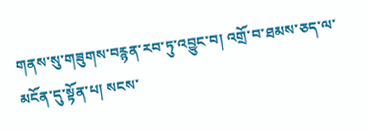གནས་སུ་གཟུགས་བརྙན་རབ་ཏུ་འབྱུང་བ། འགྲོ་བ་ཐམས་ཅད་ལ་
མངོན་དུ་སྟོན་པ། སངས་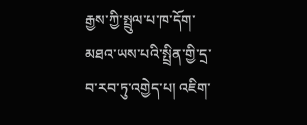རྒྱས་ཀྱི་སྤྲུལ་པ་ཁ་དོག་མཐའ་ཡས་པའི་སྤྲིན་གྱི་དྲ་བ་རབ་ཏུ་འགྱེད་པ། འཇིག་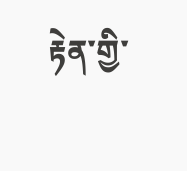རྟེན་གྱི་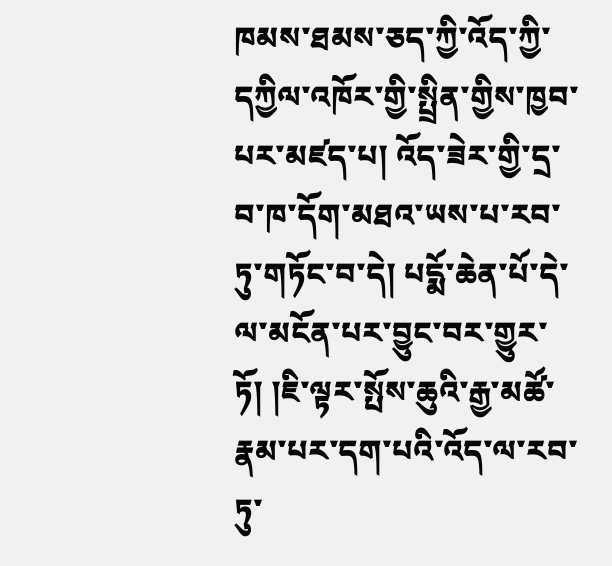ཁམས་ཐམས་ཅད་ཀྱི་འོད་ཀྱི་དཀྱིལ་འཁོར་གྱི་སྤྲིན་གྱིས་ཁྱབ་པར་མཛད་པ། འོད་ཟེར་གྱི་དྲ་བ་ཁ་དོག་མཐའ་ཡས་པ་རབ་ཏུ་གཏོང་བ་དེ། པདྨོ་ཆེན་པོ་དེ་ལ་མངོན་པར་བྱུང་བར་གྱུར་ཏོ། །ཇི་ལྟར་སྤོས་ཆུའི་རྒྱ་མཚོ་རྣམ་པར་དག་པའི་འོད་ལ་རབ་ཏུ་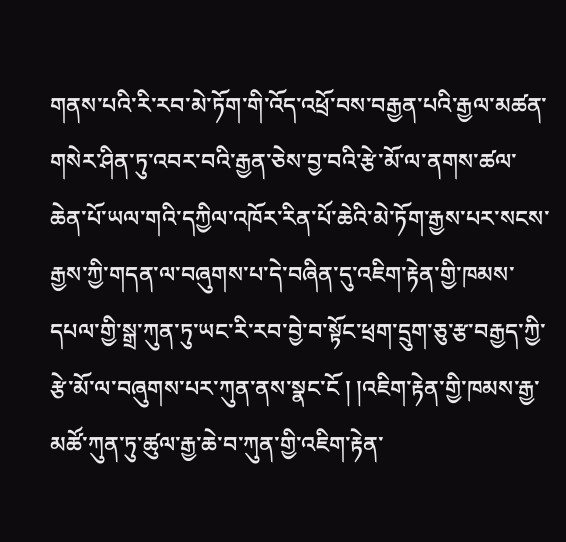གནས་པའི་རི་རབ་མེ་ཏོག་གི་འོད་འཕྲོ་བས་བརྒྱན་པའི་རྒྱལ་མཚན་གསེར་ཤིན་ཏུ་འབར་བའི་རྒྱན་ཅེས་བྱ་བའི་རྩེ་མོ་ལ་ནགས་ཚལ་ཆེན་པོ་ཡལ་གའི་དཀྱིལ་འཁོར་རིན་པོ་ཆེའི་མེ་ཏོག་རྒྱས་པར་སངས་རྒྱས་ཀྱི་གདན་ལ་བཞུགས་པ་དེ་བཞིན་དུ་འཇིག་རྟེན་གྱི་ཁམས་དཔལ་གྱི་སྒྲ་ཀུན་ཏུ་ཡང་རི་རབ་བྱེ་བ་སྟོང་ཕྲག་དྲུག་ཅུ་རྩ་བརྒྱད་ཀྱི་རྩེ་མོ་ལ་བཞུགས་པར་ཀུན་ནས་སྣང་ངོ ། །འཇིག་རྟེན་གྱི་ཁམས་རྒྱ་མཚོ་ཀུན་ཏུ་ཚུལ་རྒྱ་ཆེ་བ་ཀུན་གྱི་འཇིག་རྟེན་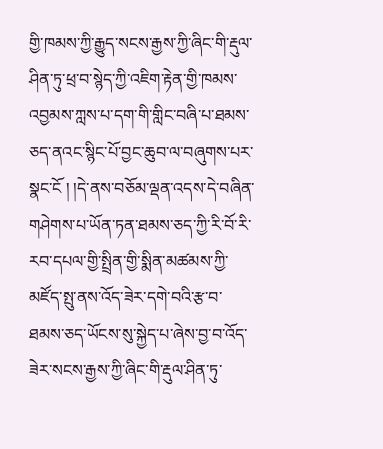གྱི་ཁམས་ཀྱི་རྒྱུད་སངས་རྒྱས་ཀྱི་ཞིང་གི་རྡུལ་ཤིན་ཏུ་ཕྲ་བ་སྙེད་ཀྱི་འཇིག་རྟེན་གྱི་ཁམས་འབྱམས་ཀླས་པ་དག་གི་གླིང་བཞི་པ་ཐམས་ཅད་ནའང་སྙིང་པོ་བྱང་ཆུབ་ལ་བཞུགས་པར་སྣང་ངོ ། །དེ་ནས་བཅོམ་ལྡན་འདས་དེ་བཞིན་གཤེགས་པ་ཡོན་ཏན་ཐམས་ཅད་ཀྱི་རི་བོ་རི་རབ་དཔལ་གྱི་སྤྲིན་གྱི་སྨིན་མཚམས་ཀྱི་མཛོད་སྤུ་ནས་འོད་ཟེར་དགེ་བའི་རྩ་བ་ཐམས་ཅད་ཡོངས་སུ་སྐྱེད་པ་ཞེས་བྱ་བ་འོད་ཟེར་སངས་རྒྱས་ཀྱི་ཞིང་གི་རྡུལ་ཤིན་ཏུ་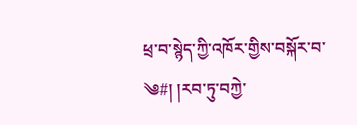ཕྲ་བ་སྙེད་ཀྱི་འཁོར་གྱིས་བསྐོར་བ་
༄#། །རབ་ཏུ་བཀྱེ་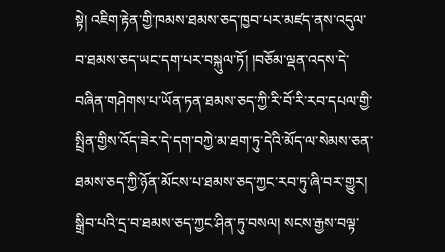སྟེ། འཇིག་རྟེན་གྱི་ཁམས་ཐམས་ཅད་ཁྱབ་པར་མཛད་ནས་འདུལ་བ་ཐམས་ཅད་ཡང་དག་པར་བསྐུལ་ཏོ། །བཅོམ་ལྡན་འདས་དེ་བཞིན་གཤེགས་པ་ཡོན་ཏན་ཐམས་ཅད་ཀྱི་རི་བོ་རི་རབ་དཔལ་གྱི་སྤྲིན་གྱིས་འོད་ཟེར་དེ་དག་བཀྱེ་མ་ཐག་ཏུ་དེའི་མོད་ལ་སེམས་ཅན་ཐམས་ཅད་ཀྱི་ཉོན་མོངས་པ་ཐམས་ཅད་ཀྱང་རབ་ཏུ་ཞི་བར་གྱུར། སྒྲིབ་པའི་དྲ་བ་ཐམས་ཅད་ཀྱང་ཤིན་ཏུ་བསལ། སངས་རྒྱས་བལྟ་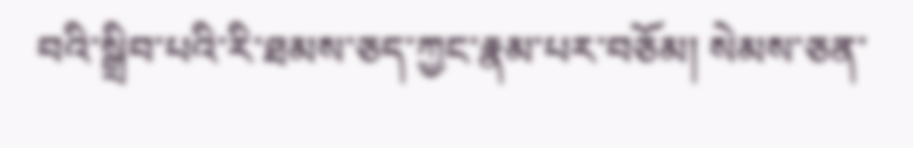བའི་སྒྲིབ་པའི་རི་ཐམས་ཅད་ཀྱང་རྣམ་པར་བཅོམ། སེམས་ཅན་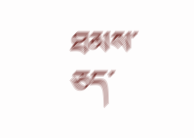ཐམས་ཅད་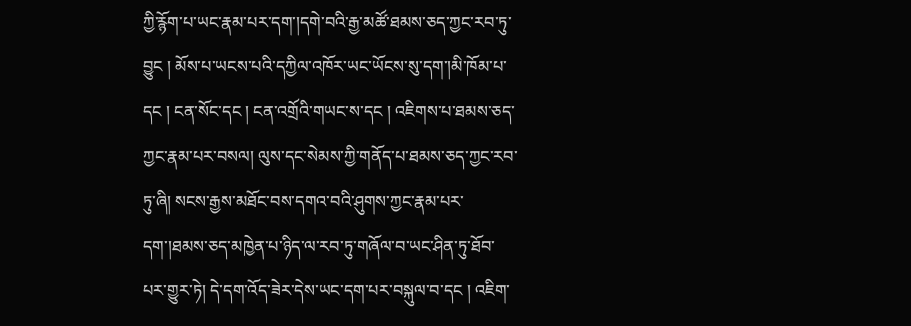ཀྱི་རྙོག་པ་ཡང་རྣམ་པར་དག་།དགེ་བའི་རྒྱ་མཚོ་ཐམས་ཅད་ཀྱང་རབ་ཏུ་བྱུང ། མོས་པ་ཡངས་པའི་དཀྱིལ་འཁོར་ཡང་ཡོངས་སུ་དག་།མི་ཁོམ་པ་དང ། ངན་སོང་དང ། ངན་འགྲོའི་གཡང་ས་དང ། འཇིགས་པ་ཐམས་ཅད་ཀྱང་རྣམ་པར་བསལ། ལུས་དང་སེམས་ཀྱི་གནོད་པ་ཐམས་ཅད་ཀྱང་རབ་ཏུ་ཞི། སངས་རྒྱས་མཐོང་བས་དགའ་བའི་ཤུགས་ཀྱང་རྣམ་པར་དག་།ཐམས་ཅད་མཁྱེན་པ་ཉིད་ལ་རབ་ཏུ་གཞོལ་བ་ཡང་ཤིན་ཏུ་ཐོབ་པར་གྱུར་ཏེ། དེ་དག་འོད་ཟེར་དེས་ཡང་དག་པར་བསྐུལ་བ་དང ། འཇིག་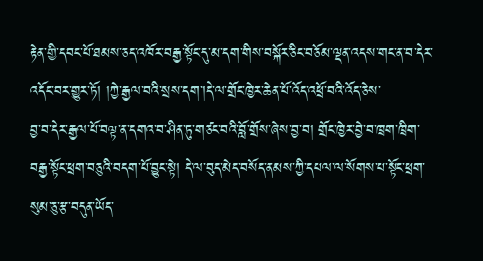རྟེན་གྱི་དབང་པོ་ཐམས་ཅད་འཁོར་བརྒྱ་སྟོང་དུ་མ་དག་གིས་བསྐོར་ཅིང་བཅོམ་ལྡན་འདས་གང་ན་བ་དེར་འདོང་བར་གྱུར་ཏོ། །ཀྱེ་རྒྱལ་བའི་སྲས་དག་།དེ་ལ་གྲོང་ཁྱེར་ཆེན་པོ་འོད་འཕྲོ་བའི་འོད་ཅེས་
བྱ་བ་དེར་རྒྱལ་པོ་བལྟ་ན་དགའ་བ་ཤིན་ཏུ་གཙང་བའི་བློ་གྲོས་ཞེས་བྱ་བ། གྲོང་ཁྱེར་བྱེ་བ་ཁྲག་ཁྲིག་བརྒྱ་སྟོང་ཕྲག་བཅུའི་བདག་པོ་བྱུང་སྟེ། དེ་ལ་བུད་མེད་བསོད་ནམས་ཀྱི་དཔལ་ལ་སོགས་པ་སྟོང་ཕྲག་སུམ་ཅུ་རྩ་བདུན་ཡོད་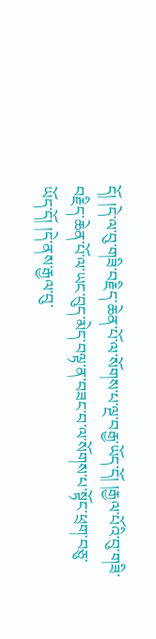དོ། །དེ་ལ་བུ་གཟི་བརྗིད་ཆེན་པོ་ལ་སོགས་པ་ལྔ་བརྒྱ་ཡོད་དོ། །རྒྱལ་པོའི་བུ་གཟི་བརྗིད་ཆེན་པོ་ལ་ཡང་བུད་མེད་བལྟ་ན་བཟང་བ་ལ་སོགས་པ་སྟོང་ཕྲག་བཅུ་ཡོད་དོ། །དེ་ནས་རྒྱལ་བུ་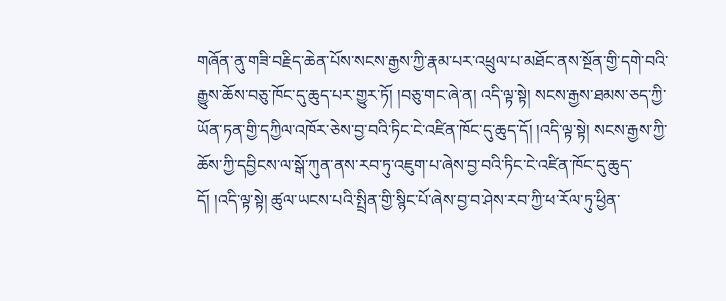གཞོན་ནུ་གཟི་བརྗིད་ཆེན་པོས་སངས་རྒྱས་ཀྱི་རྣམ་པར་འཕྲུལ་པ་མཐོང་ནས་སྔོན་གྱི་དགེ་བའི་རྒྱུས་ཆོས་བཅུ་ཁོང་དུ་ཆུད་པར་གྱུར་ཏོ། །བཅུ་གང་ཞེ་ན། འདི་ལྟ་སྟེ། སངས་རྒྱས་ཐམས་ཅད་ཀྱི་ཡོན་ཏན་གྱི་དཀྱིལ་འཁོར་ཅེས་བྱ་བའི་ཏིང་ངེ་འཛིན་ཁོང་དུ་ཆུད་དོ། །འདི་ལྟ་སྟེ། སངས་རྒྱས་ཀྱི་ཆོས་ཀྱི་དབྱིངས་ལ་སྒོ་ཀུན་ནས་རབ་ཏུ་འཇུག་པ་ཞེས་བྱ་བའི་ཏིང་ངེ་འཛིན་ཁོང་དུ་ཆུད་དོ། །འདི་ལྟ་སྟེ། ཚུལ་ཡངས་པའི་སྤྲིན་གྱི་སྙིང་པོ་ཞེས་བྱ་བ་ཤེས་རབ་ཀྱི་ཕ་རོལ་ཏུ་ཕྱིན་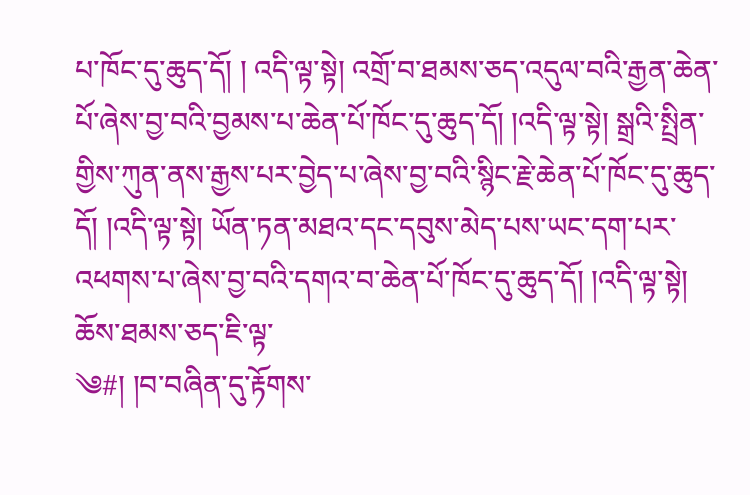པ་ཁོང་དུ་ཆུད་དོ། ། འདི་ལྟ་སྟེ། འགྲོ་བ་ཐམས་ཅད་འདུལ་བའི་རྒྱན་ཆེན་པོ་ཞེས་བྱ་བའི་བྱམས་པ་ཆེན་པོ་ཁོང་དུ་ཆུད་དོ། །འདི་ལྟ་སྟེ། སྒྲའི་སྤྲིན་གྱིས་ཀུན་ནས་རྒྱས་པར་བྱེད་པ་ཞེས་བྱ་བའི་སྙིང་རྗེ་ཆེན་པོ་ཁོང་དུ་ཆུད་དོ། །འདི་ལྟ་སྟེ། ཡོན་ཏན་མཐའ་དང་དབུས་མེད་པས་ཡང་དག་པར་འཕགས་པ་ཞེས་བྱ་བའི་དགའ་བ་ཆེན་པོ་ཁོང་དུ་ཆུད་དོ། །འདི་ལྟ་སྟེ། ཆོས་ཐམས་ཅད་ཇི་ལྟ་
༄#། །བ་བཞིན་དུ་རྟོགས་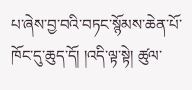པ་ཞེས་བྱ་བའི་བཏང་སྙོམས་ཆེན་པོ་ཁོང་དུ་ཆུད་དོ། །འདི་ལྟ་སྟེ། ཚུལ་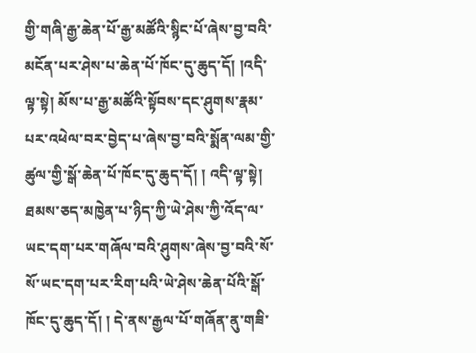གྱི་གཞི་རྒྱ་ཆེན་པོ་རྒྱ་མཚོའི་སྙིང་པོ་ཞེས་བྱ་བའི་མངོན་པར་ཤེས་པ་ཆེན་པོ་ཁོང་དུ་ཆུད་དོ། །འདི་ལྟ་སྟེ། མོས་པ་རྒྱ་མཚོའི་སྟོབས་དང་ཤུགས་རྣམ་པར་འཕེལ་བར་བྱེད་པ་ཞེས་བྱ་བའི་སྨོན་ལམ་གྱི་ཚུལ་གྱི་སྒོ་ཆེན་པོ་ཁོང་དུ་ཆུད་དོ། ། འདི་ལྟ་སྟེ། ཐམས་ཅད་མཁྱེན་པ་ཉིད་ཀྱི་ཡེ་ཤེས་ཀྱི་འོད་ལ་ཡང་དག་པར་གཞོལ་བའི་ཤུགས་ཞེས་བྱ་བའི་སོ་སོ་ཡང་དག་པར་རིག་པའི་ཡེ་ཤེས་ཆེན་པོའི་སྒོ་ཁོང་དུ་ཆུད་དོ། ། དེ་ནས་རྒྱལ་པོ་གཞོན་ནུ་གཟི་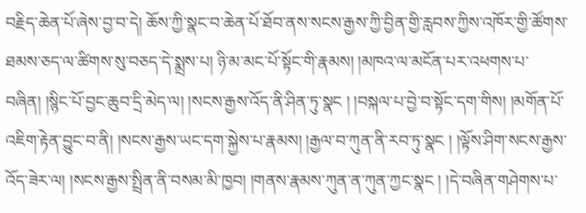བརྗིད་ཆེན་པོ་ཞེས་བྱ་བ་དེ། ཆོས་ཀྱི་སྣང་བ་ཆེན་པོ་ཐོབ་ནས་སངས་རྒྱས་ཀྱི་བྱིན་གྱི་རླབས་ཀྱིས་འཁོར་གྱི་ཚོགས་ཐམས་ཅད་ལ་ཚིགས་སུ་བཅད་དེ་སྨྲས་པ། ཉི་མ་མང་པོ་སྟོང་གི་རྣམས། །མཁའ་ལ་མངོན་པར་འཕགས་པ་བཞིན། །སྙིང་པོ་བྱང་ཆུབ་དྲི་མེད་ལ། །སངས་རྒྱས་འོད་ནི་ཤིན་ཏུ་སྣང ། །བསྐལ་པ་བྱེ་བ་སྟོང་དག་གིས། །མགོན་པོ་འཇིག་རྟེན་བྱུང་བ་ནི། །སངས་རྒྱས་ཡང་དག་སྐྱེས་པ་རྣམས། །རྒྱལ་བ་ཀུན་ནི་རབ་ཏུ་སྣང ། །ལྟོས་ཤིག་སངས་རྒྱས་འོད་ཟེར་ལ། །སངས་རྒྱས་སྤྲིན་ནི་བསམ་མི་ཁྱབ། །གནས་རྣམས་ཀུན་ན་ཀུན་ཀྱང་སྣང ། །དེ་བཞིན་གཤེགས་པ་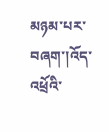མཉམ་པར་བཞག་།འོད་འཕྲོའི་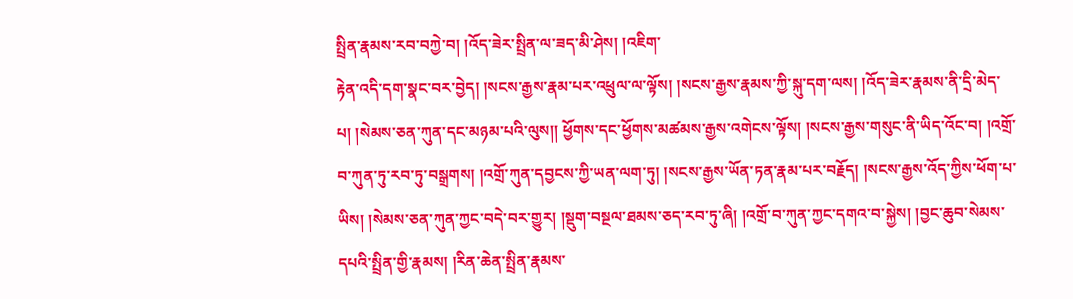སྤྲིན་རྣམས་རབ་བཀྱེ་བ། །འོད་ཟེར་སྤྲིན་ལ་ཟད་མི་ཤེས། །འཇིག་
རྟེན་འདི་དག་སྣང་བར་བྱེད། །སངས་རྒྱས་རྣམ་པར་འཕྲུལ་ལ་ལྟོས། །སངས་རྒྱས་རྣམས་ཀྱི་སྐུ་དག་ལས། །འོད་ཟེར་རྣམས་ནི་དྲི་མེད་པ། །སེམས་ཅན་ཀུན་དང་མཉམ་པའི་ལུས།། ཕྱོགས་དང་ཕྱོགས་མཚམས་རྒྱས་འགེངས་ལྟོས། །སངས་རྒྱས་གསུང་ནི་ཡིད་འོང་བ། །འགྲོ་བ་ཀུན་ཏུ་རབ་ཏུ་བསྒྲགས། །འགྲོ་ཀུན་དབྱངས་ཀྱི་ཡན་ལག་ཏུ། །སངས་རྒྱས་ཡོན་ཏན་རྣམ་པར་བརྗོད། །སངས་རྒྱས་འོད་ཀྱིས་ཕོག་པ་ཡིས། །སེམས་ཅན་ཀུན་ཀྱང་བདེ་བར་གྱུར། །སྡུག་བསྔལ་ཐམས་ཅད་རབ་ཏུ་ཞི། །འགྲོ་བ་ཀུན་ཀྱང་དགའ་བ་སྐྱེས། །བྱང་ཆུབ་སེམས་དཔའི་སྤྲིན་གྱི་རྣམས། །རིན་ཆེན་སྤྲིན་རྣམས་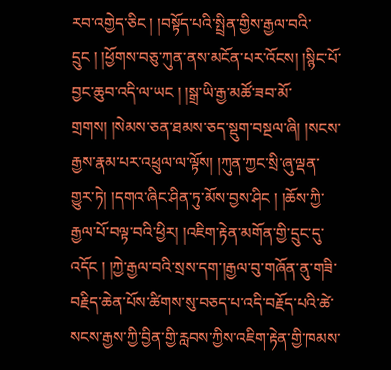རབ་འགྱེད་ཅིང ། །བསྟོད་པའི་སྤྲིན་གྱིས་རྒྱལ་བའི་དྲུང ། །ཕྱོགས་བཅུ་ཀུན་ནས་མངོན་པར་འོངས། །སྙིང་པོ་བྱང་ཆུབ་འདི་ལ་ཡང ། །སྒྲ་ཡི་རྒྱ་མཚོ་ཟབ་མོ་གྲགས། །སེམས་ཅན་ཐམས་ཅད་སྡུག་བསྔལ་ཞི། །སངས་རྒྱས་རྣམ་པར་འཕྲུལ་ལ་ལྟོས། །ཀུན་ཀྱང་སྲི་ཞུ་ལྡན་གྱུར་ཏེ། །དགའ་ཞིང་ཤིན་ཏུ་མོས་བྱས་ཤིང ། །ཆོས་ཀྱི་རྒྱལ་པོ་བལྟ་བའི་ཕྱིར། །འཇིག་རྟེན་མགོན་གྱི་དྲུང་དུ་འདོང ། །ཀྱེ་རྒྱལ་བའི་སྲས་དག་།རྒྱལ་བུ་གཞོན་ནུ་གཟི་བརྗིད་ཆེན་པོས་ཚིགས་སུ་བཅད་པ་འདི་བརྗོད་པའི་ཚེ་སངས་རྒྱས་ཀྱི་བྱིན་གྱི་རླབས་ཀྱིས་འཇིག་རྟེན་གྱི་ཁམས་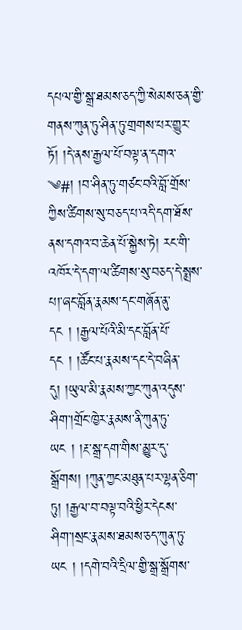དཔལ་གྱི་སྒྲ་ཐམས་ཅད་ཀྱི་སེམས་ཅན་གྱི་གནས་ཀུན་ཏུ་ཤིན་ཏུ་གྲགས་པར་གྱུར་ཏོ། །དེ་ནས་རྒྱལ་པོ་བལྟ་ན་དགའ་
༄#། །བ་ཤིན་ཏུ་གཙང་བའི་བློ་གྲོས་ཀྱིས་ཚིགས་སུ་བཅད་པ་འདི་དག་ཐོས་ནས་དགའ་བ་ཆེན་པོ་སྐྱེས་ཏེ། རང་གི་འཁོར་དེ་དག་ལ་ཚིགས་སུ་བཅད་དེ་སྨྲས་པ།་ཞང་བློན་རྣམས་དང་གཞོན་ནུ་དང ། །རྒྱལ་པོའི་མི་དང་བློན་པོ་དང ། །ཚོང་པ་རྣམས་དང་དེ་བཞིན་དུ། །ཡུལ་མི་རྣམས་ཀྱང་ཀུན་འདུས་ཤིག་།གྲོང་ཁྱེར་རྣམས་ནི་ཀུན་ཏུ་ཡང ། །རྔ་སྒྲ་དག་གིས་མྱུར་དུ་སྒྲོགས། །ཀུན་ཀྱང་མཐུན་པར་ལྷན་ཅིག་ཏུ། །རྒྱལ་བ་བལྟ་བའི་ཕྱིར་དེངས་ཤིག་།སྲང་རྣམས་ཐམས་ཅད་ཀུན་ཏུ་ཡང ། །དགེ་བའི་དྲིལ་གྱི་སྒྲ་སྒྲོགས་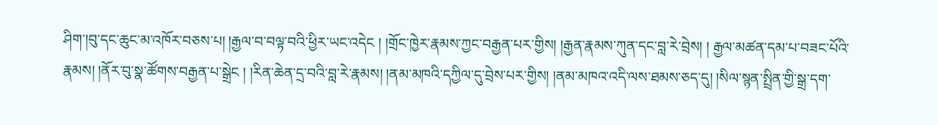ཤིག་།བུ་དང་ཆུང་མ་འཁོར་བཅས་པ། །རྒྱལ་བ་བལྟ་བའི་ཕྱིར་ཡང་འདེང ། །གྲོང་ཁྱེར་རྣམས་ཀྱང་བརྒྱན་པར་གྱིས། །རྒྱན་རྣམས་ཀུན་དང་བླ་རེ་བྲེས། ། རྒྱལ་མཚན་དམ་པ་བཟང་པོའི་རྣམས། །ནོར་བུ་སྣ་ཚོགས་བརྒྱན་པ་སྒྲེང ། །རིན་ཆེན་དྲ་བའི་བླ་རེ་རྣམས། །ནམ་མཁའི་དཀྱིལ་དུ་བྲེས་པར་གྱིས། །ནམ་མཁའ་འདི་ལས་ཐམས་ཅད་དུ། །སིལ་སྙན་སྤྲིན་གྱི་སྒྲ་དག་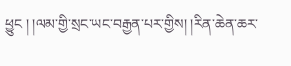ཕྱུང ། །ལམ་གྱི་སྲང་ཡང་བརྒྱན་པར་གྱིས། །རིན་ཆེན་ཆར་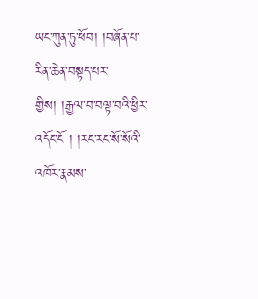ཡང་ཀུན་ཏུ་ཕོབ། །བཞོན་པ་རིན་ཆེན་བསྟད་པར་གྱིས། །རྒྱལ་བ་བལྟ་བའི་ཕྱིར་འདོང་ངོ ། །རང་རང་སོ་སོའི་འཁོར་རྣམས་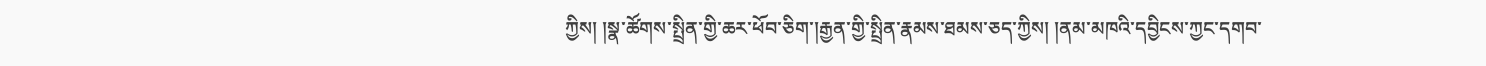ཀྱིས། །སྣ་ཚོགས་སྤྲིན་གྱི་ཆར་ཕོབ་ཅིག་།རྒྱན་གྱི་སྤྲིན་རྣམས་ཐམས་ཅད་ཀྱིས། །ནམ་མཁའི་དབྱིངས་ཀྱང་དགབ་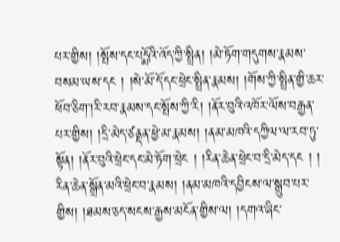པར་གྱིས། །སྤོས་དང་པདྨོའི་འོད་ཀྱི་སྤྲིན། །མེ་ཏོག་གདུགས་རྣམས་བསམ་ཡས་དང ། །སེ་མོ་དོ་དང་ཕྲེང་སྤྲིན་རྣམས། །གོས་ཀྱི་སྤྲིན་གྱི་ཆར་ཕོབ་ཅིག་།རི་རབ་རྣམས་དང་སྤོས་ཀྱི་རི། །ནོར་བུའི་འཁོར་ལོས་བརྒྱན་པར་གྱིས། །དྲི་མེད་ཙནྡན་ཕྱེ་མ་རྣམས། །ནམ་མཁའི་དཀྱིལ་ལ་རབ་ཏུ་སྟོན། །ནོར་བུའི་ཕྲེང་དང་མེ་ཏོག་ཕྲེང ། །རིན་ཆེན་ཕྲེང་བ་དྲི་མེད་དང ། ། རིན་ཆེན་སྒྲོན་མའི་ཕྲེང་བ་རྣམས། །ནམ་མཁའི་དབྱིངས་ལ་སྒྲུབ་པར་གྱིས། །ཐམས་ཅད་སངས་རྒྱས་མངོན་གྱིས་ལ། །དགའ་ཞིང་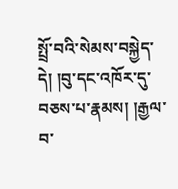སྤྲོ་བའི་སེམས་བསྐྱེད་དེ། །བུ་དང་འཁོར་དུ་བཅས་པ་རྣམས། །རྒྱལ་བ་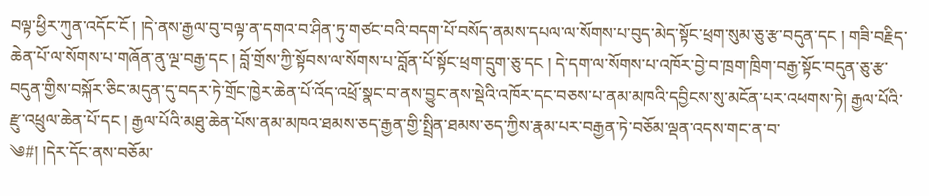བལྟ་ཕྱིར་ཀུན་འདོང་ངོ ། །དེ་ནས་རྒྱལ་བུ་བལྟ་ན་དགའ་བ་ཤིན་ཏུ་གཙང་བའི་བདག་པོ་བསོད་ནམས་དཔལ་ལ་སོགས་པ་བུད་མེད་སྟོང་ཕྲག་སུམ་ཅུ་རྩ་བདུན་དང ། གཟི་བརྗིད་ཆེན་པོ་ལ་སོགས་པ་གཞོན་ནུ་ལྔ་བརྒྱ་དང ། བློ་གྲོས་ཀྱི་སྟོབས་ལ་སོགས་པ་བློན་པོ་སྟོང་ཕྲག་དྲུག་ཅུ་དང ། དེ་དག་ལ་སོགས་པ་འཁོར་བྱེ་བ་ཁྲག་ཁྲིག་བརྒྱ་སྟོང་བདུན་ཅུ་རྩ་བདུན་གྱིས་བསྐོར་ཅིང་མདུན་དུ་བདར་ཏེ་གྲོང་ཁྱེར་ཆེན་པོ་འོད་འཕྲོ་སྣང་བ་ནས་བྱུང་ནས་སྡེའི་འཁོར་དང་བཅས་པ་ནམ་མཁའི་དབྱིངས་སུ་མངོན་པར་འཕགས་ཏེ། རྒྱལ་པོའི་རྫུ་འཕྲུལ་ཆེན་པོ་དང ། རྒྱལ་པོའི་མཐུ་ཆེན་པོས་ནམ་མཁའ་ཐམས་ཅད་རྒྱན་གྱི་སྤྲིན་ཐམས་ཅད་ཀྱིས་རྣམ་པར་བརྒྱན་ཏེ་བཅོམ་ལྡན་འདས་གང་ན་བ་
༄#། །དེར་དོང་ནས་བཅོམ་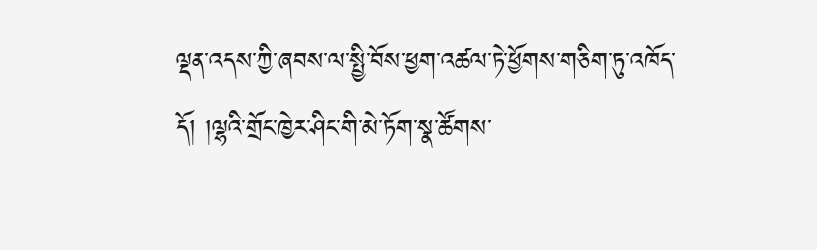ལྡན་འདས་ཀྱི་ཞབས་ལ་སྤྱི་བོས་ཕྱག་འཚལ་ཏེ་ཕྱོགས་གཅིག་ཏུ་འཁོད་དོ། །ལྷའི་གྲོང་ཁྱེར་ཤིང་གི་མེ་ཏོག་སྣ་ཚོགས་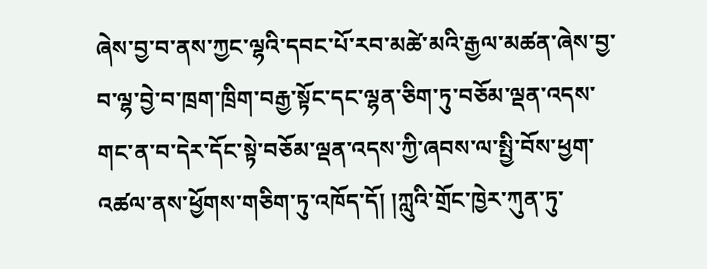ཞེས་བྱ་བ་ནས་ཀྱང་ལྷའི་དབང་པོ་རབ་མཚེ་མའི་རྒྱལ་མཚན་ཞེས་བྱ་བ་ལྷ་བྱེ་བ་ཁྲག་ཁྲིག་བརྒྱ་སྟོང་དང་ལྷན་ཅིག་ཏུ་བཅོམ་ལྡན་འདས་གང་ན་བ་དེར་དོང་སྟེ་བཅོམ་ལྡན་འདས་ཀྱི་ཞབས་ལ་སྤྱི་བོས་ཕྱག་འཚལ་ནས་ཕྱོགས་གཅིག་ཏུ་འཁོད་དོ། །ཀླུའི་གྲོང་ཁྱེར་ཀུན་ཏུ་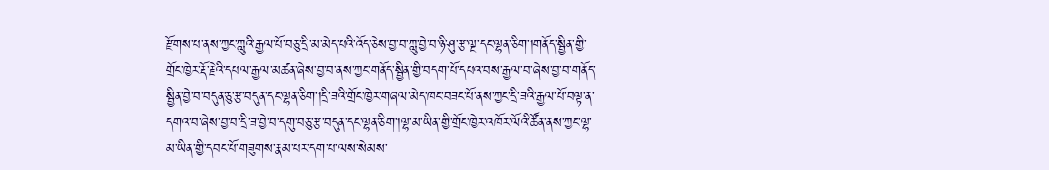རྫོགས་པ་ནས་ཀྱང་ཀླུའི་རྒྱལ་པོ་བཅུ་དྲི་མ་མེད་པའི་འོད་ཅེས་བྱ་བ་ཀླུ་བྱེ་བ་ཉི་ཤུ་རྩ་ལྔ་དང་ལྷན་ཅིག་།གནོད་སྦྱིན་གྱི་གྲོང་ཁྱེར་རྡོ་རྗེའི་དཔལ་རྒྱལ་མཚན་ཞེས་བྱ་བ་ནས་ཀྱང་གནོད་སྦྱིན་གྱི་བདག་པོ་དཔའ་བས་རྒྱལ་བ་ཞེས་བྱ་བ་གནོད་སྦྱིན་བྱེ་བ་བདུན་ཅུ་རྩ་བདུན་དང་ལྷན་ཅིག་།དྲི་ཟའི་གྲོང་ཁྱེར་གཞལ་མེད་ཁང་བཟང་པོ་ནས་ཀྱང་དྲི་ཟའི་རྒྱལ་པོ་བལྟ་ན་དགའ་བ་ཞེས་བྱ་བ་དྲི་ཟ་བྱེ་བ་དགུ་བཅུ་རྩ་བདུན་དང་ལྷན་ཅིག་།ལྷ་མ་ཡིན་གྱི་གྲོང་ཁྱེར་འཁོར་ལོའི་ཚོན་ནས་ཀྱང་ལྷ་མ་ཡིན་གྱི་དབང་པོ་གཟུགས་རྣམ་པར་དག་པ་ལས་སེམས་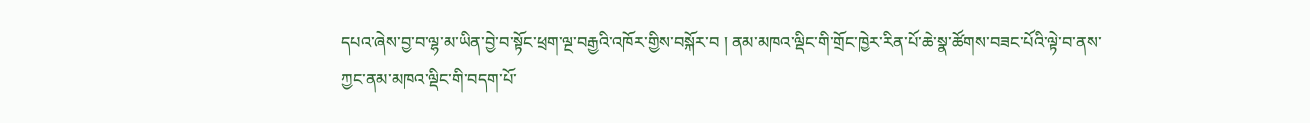དཔའ་ཞེས་བྱ་བ་ལྷ་མ་ཡིན་བྱེ་བ་སྟོང་ཕྲག་ལྔ་བརྒྱའི་འཁོར་གྱིས་བསྐོར་བ ། ནམ་མཁའ་ལྡིང་གི་གྲོང་ཁྱེར་རིན་པོ་ཆེ་སྣ་ཚོགས་བཟང་པོའི་ལྟེ་བ་ནས་ཀྱང་ནམ་མཁའ་ལྡིང་གི་བདག་པོ་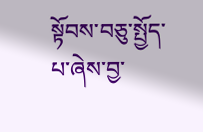སྟོབས་བཅུ་སྤྱོད་པ་ཞེས་བྱ་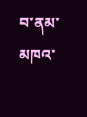བ་ནམ་མཁའ་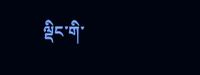ལྡིང་གི་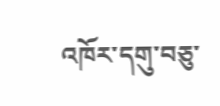འཁོར་དགུ་བཅུ་